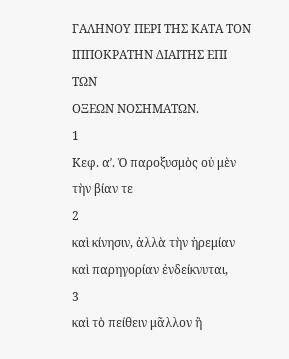ΓΑΛΗΝΟΥ ΠΕΡΙ ΤΗΣ ΚΑΤΑ ΤΟΝ ΙΠΠΟΚΡΑΤΗΝ ΔΙΑΙΤΗΣ ΕΠΙ ΤΩΝ
ΟΞΕΩΝ ΝΟΣΗΜΑΤΩΝ.
1
Κεφ. αʹ. Ὁ παροξυσμὸς οὐ μὲν τὴν βίαν τε
2
καὶ κίνησιν, ἀλλὰ τὴν ἠρεμίαν καὶ παρηγορίαν ἐνδείκνυται,
3
καὶ τὸ πείθειν μᾶλλον ἢ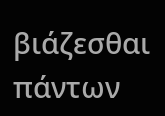βιάζεσθαι πάντων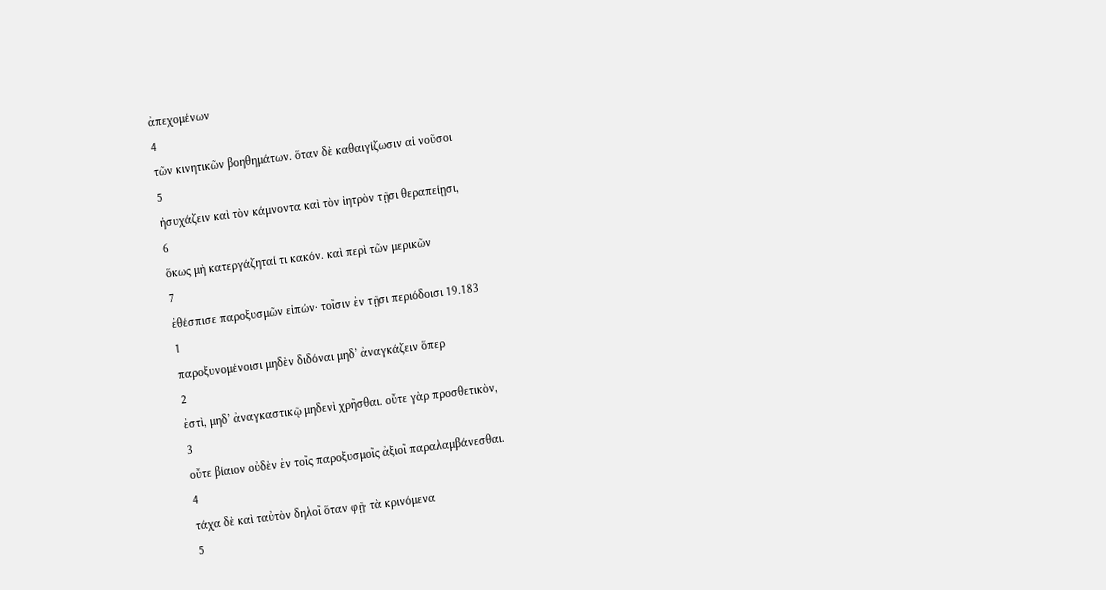ἀπεχομένων
4
τῶν κινητικῶν βοηθημάτων. ὅταν δὲ καθαιγίζωσιν αἱ νοῦσοι
5
ἡσυχάζειν καὶ τὸν κάμνοντα καὶ τὸν ἰητρὸν τῇσι θεραπείῃσι,
6
ὅκως μὴ κατεργάζηταί τι κακόν. καὶ περὶ τῶν μερικῶν
7
ἐθέσπισε παροξυσμῶν εἰπών· τοῖσιν ἐν τῇσι περιόδοισι 19.183
1
παροξυνομένοισι μηδὲν διδόναι μηδ’ ἀναγκάζειν ὅπερ
2
ἐστὶ, μηδ’ ἀναγκαστικῷ μηδενὶ χρῆσθαι. οὔτε γὰρ προσθετικὸν,
3
οὔτε βίαιον οὐδὲν ἐν τοῖς παροξυσμοῖς ἀξιοῖ παραλαμβάνεσθαι.
4
τάχα δὲ καὶ ταὐτὸν δηλοῖ ὅταν φῇ· τὰ κρινόμενα
5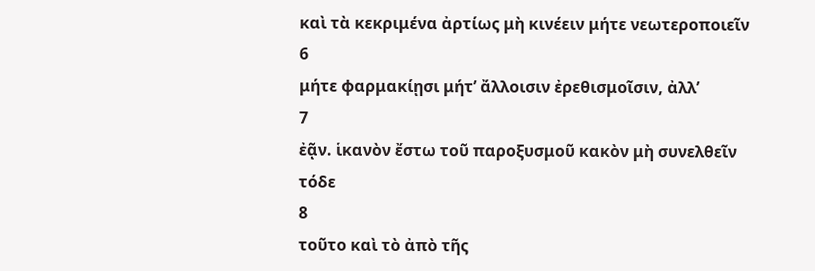καὶ τὰ κεκριμένα ἀρτίως μὴ κινέειν μήτε νεωτεροποιεῖν
6
μήτε φαρμακίῃσι μήτ’ ἄλλοισιν ἐρεθισμοῖσιν, ἀλλ’
7
ἐᾷν. ἱκανὸν ἔστω τοῦ παροξυσμοῦ κακὸν μὴ συνελθεῖν τόδε
8
τοῦτο καὶ τὸ ἀπὸ τῆς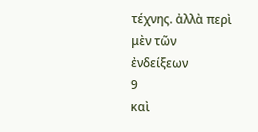τέχνης. ἀλλὰ περὶ μὲν τῶν ἐνδείξεων
9
καὶ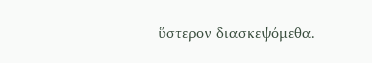ὕστερον διασκεψόμεθα.